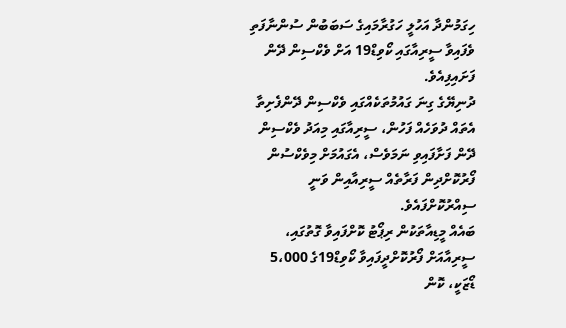ހިގަމުންދާ އަހުލީ ހަގުރާމައިގެ ސަބަބުން ސުންނާފަތި ވެފައިވާ ސީރިއާގައި ކޯވިޑް19 އަށް ވެކްސިން ދޭން ފަށައިފިއެވެ.
ދުނިޔޭގެ ގިނަ ގައުމުތަކެއްގައި ވެކްސިން ދޭންފެށިތާ އެތައް ދުވަހެއް ފަހުން، ސީރިއާގައި މިއަދު ވެކްސިން ދޭން ފަށާފައިވި ނަމަވެސް، އެގައުމަށް މިވެކްސުން ފޯރުކޮށްދިން ފަރާތެއް ސީރިއާއިން ވަނީ ސިއްރުކޮށްފައެވެ.
ބައެއް މީޑިއާތަކުން ރިޕޯޓު ކޮށްފައިވާ ގޮތުގައި، ސީރިއާއަށް ފޯރުކޮށްދީފައިވާ ކޯވިޑް19ގެ 5،000 ޑޯޒަކީ، ކޮން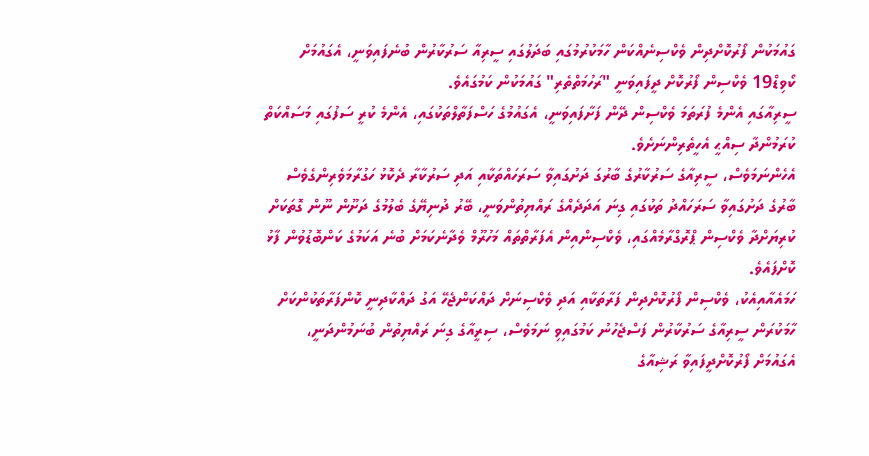ގައުމަކުން ފޯރުކޮށްދިން ވެކްސިނެއްކަން ހާމަކުރުމުގައި ބަދަލުގައި ސީރިއާ ސަރުކާރުން ބުނެފައިވަނީ، އެގައުމަށް ކޯވިޑް19 ވެކްސިން ފޯރުކޮށް ދީފައިވަނީ "ރަހުމަތްތެރި" ގައުމަކުން ކަމުގައެވެ.
ސީރިއާގައި އެންމެ ފުރަތަމަ ވެކްސިން ދޭން ފަށާފައިވަނީ، އެގައުމުގެ ހަސްފަތާލްތަކުގައި، އެންމެ ކުރީ ސަފުގައި މަސައްކަތް ކުރަމުންދާ ސިއްޙީ އެހީތެރިންނަށެވެ.
އެހެންނަމަވެސް، ސީރިއާގެ ސަރުކާރުގެ ބާރުގަ ދަށުގައިވާ ސަރަހައްތަކާއި އަދި ސަރުކާރާ ދެކޮޅު ހަގުރާމަވެރިންގެވެސް ބާރުގެ ދަށުގައިވާ ސަރަހައްދު ތަކުގައި ގިނަ އަދަދެއްގެ ރައްޔިތުންވަނީ، ބޭރު ދުނިޔޭގެ ބެލުމުގެ ދަށޫން ނޫން ގޮތަކަށް ކުރިޔަށްދާ ވެކްސިން ޕްރޮގްރާމެއްގައި، ވެކްސިންއިން އެފަރާތްތައް މަހުރޫމް ވެދާނެކަމަށް ބުނެ އަކަމުގެ ކަންބޮޑުވުން ފާޅު ކޮށްފައެވެ.
ހަމައެއާއިއެކު، ވެކްސިން ފޯރުކޮށްދިން ފަރާތަކާއި އަދި ވެކްސިނަށް ދައްކަންޖެހޭ އަގު ދައްކާދިނީ ކޮންފަރާތަކުންކަށް ހާމަކުރަން ސީރިއާގެ ސަރުކާރުން ފަސްޖެހުނު ކަމުގައިވި ނަމަވެސް، ސިރީއާގެ ގިނަ ރައްޔިތުން ބުނަމުންދަނީ، އެގައުމަށް ފޯރުކޮށްދީފައިވާ ރަޝިއާގެ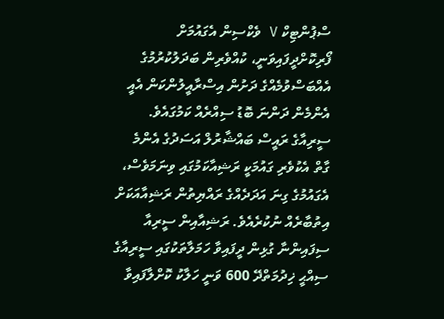ސްޕުންޓިކް V ވެކްސިން އެގައުމަށް ފޯރިކޮށްދީފައިވަނީ، ކުއްވެރިން ބަދަލުކުރުމުގެ އެއްބަސްވުމެއްގެ ދަށުން އިސްރާއީލުންކަން އެއީ އެންމެން ދަންނަ ބޮޑު ސިއްރެއް ކަމުގައެވެ.
ސީރިއާގެ ރައީސް ބައްޝާރުލް އަސަދުގެ އެންމެ ގާތް އެކުވެރި ގައުމަކީ ރަޝިއާކަމުގައި ވިނަމަވެސް، އެގައުމުގެ ގިނަ އަދަދެއްގެ ރައްޔިތުން ރަޝިއާއަކަށް އިތުބާރެއް ނުކުރެއެވެ. ރަޝިއާއިން ސީރިއާ ސިފައިންނާ ގުޅިން ދީފައިވާ ހަމަލާތަކުގައި ސީރިއާގެ ސިއްޙީ ޚިދުމަތްދޭ 600 ވަނީ ހަލާކު ކޮށްލާފައިވާ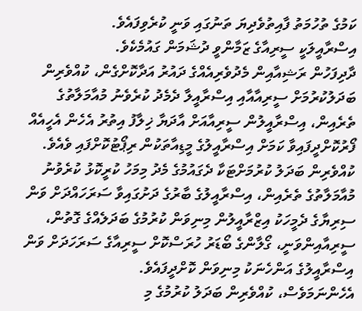ކަމުގެ ތުހުމަތު ފާއިތުވެދިޔަ ތަނުގައި ވަނީ ކުރެވިފައެވެ.
އިސްރާއީލަކީ ސީރިއާގެ ޒަމާންވީ ދުޝަމަން ގައުމެކެވެ.
ދާދިފަހުން ރަޝިއާއިން މެދުވެރިއެއްގެ ދައުރު އަދާކޮށްގެން، ކުއްވެރިން ބަދަލުކުރުމަށް ސީރިއާއާއި އިސްރާއީލާ ދެމެދު ކުރެވެނު މުއާމަލާތުގެ ތެރެއިން، އިސްރާއީލުން ސީރިއާއަށް އާދަޔާ ޚިލާފު އިތުރު އެހެން އެހީއެއް ފޯރުކޮށްދީފައިވާ ކަމަށް އިސްރާއީލުގެ މީޑިއާތަކުން ރިޕޯޓުކޮށްފައި ވެއެވެ.
ކުއްވެރިން ބަދަލު ކުރުމަށްޓަކާ ދެގައުމުގެ މެދު މިމަހު ކުރީކޮޅު ކުރެވުނު މުއާމަލާތުގެ ތެރެއިން، އިސްރާއީލުގެ ބާރުގެ ދަށުގައިވާ ސަރަހައްދަށް ވަން ސިރިޔާގެ ދެމީހަކު އިޒްރާއީލުން މިނިވަން ކުރުމުގެ ބަދަލެއްގެ ގޮތުން، ސީރިއާއިންވަނީ، ގޯލާންގެ ބޯޑަރު ހުރަސްކޮށް ސީރިއާގެ ސަރަހަދަށް ވަން އިސްރާއީލުގެ އަންހެނަކު މިނިވަން ކޮށްދީފައެވެ.
އެހެންނަމަވެސް، ކުއްވެރިން ބަދަލު ކުރުމުގެ މި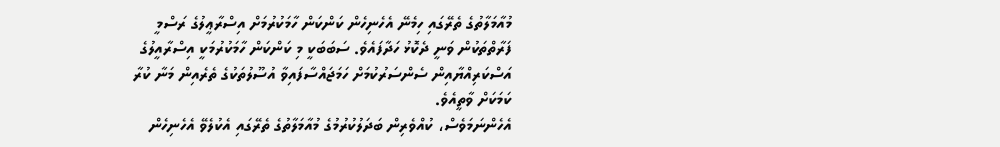މުއާމަލާތުގެ ތެރޭގައި ހިމެނޭ އެހެނިހެން ކަންކަން ހާމަކުރުމަށް އިސްރާޢީލުގެ ރަސްމީ ފަރާތްތަކުން ވަނީ ދެކޮޅު ހަދާފައެވެ. ސަބަބަކީ މި ކަންކަން ހާމަކުރުމަކީ އިސްރާއީލުގެ އަސްކަރިއްޔާއިން ސެންސަރުކުމަށް ހަމަޖައްސާފައިވާ އުސޫލުތަކުގެ ތެރެއިން މަނާ ކުރާ ކަމަކަށް ވާތީއެވެ.
އެހެންނަމަވެސް، ކުއްވެރިން ބަދަލުކުރުމުގެ މުއާމަލާތުގެ ތެރޭގައި އެކުލެވޭ އެހެނިހެން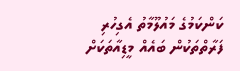ކަންކަމުގެ މައުލޫމާތު އެގިހުރި ފަރާތްތަކުން ބައެއް މީޑިއާތަކަށް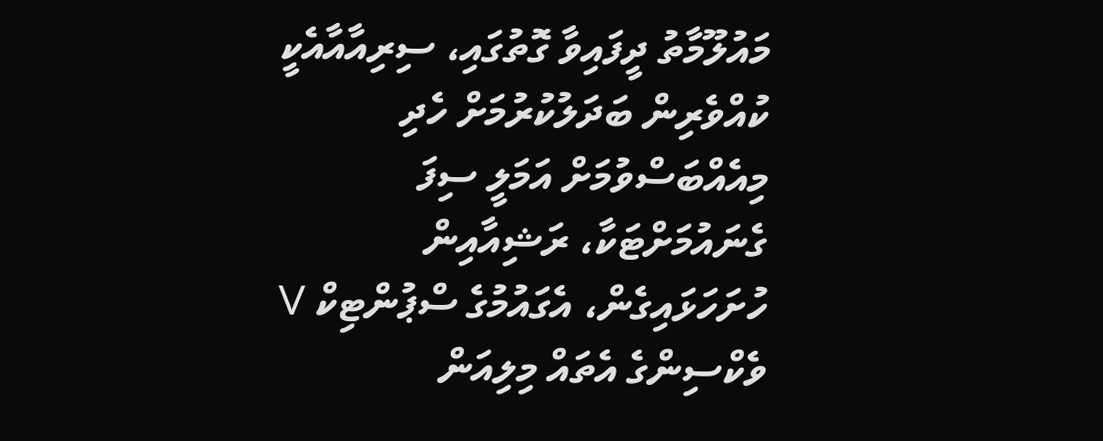މައުލޫމާތު ދީފައިވާ ގޮތުގައި، ސިރިއާއާއެކީ ކުއްވެރިން ބަދަލުކުރުމަށް ހެދި މިއެއްބަސްވުމަށް އަމަލީ ސިފަ ގެނައުމަށްޓަކާ، ރަޝިއާއިން ހުށަހަޅައިގެން، އެގައުމުގެ ސްޕުންޓިކް V ވެކްސިންގެ އެތައް މިލިއަން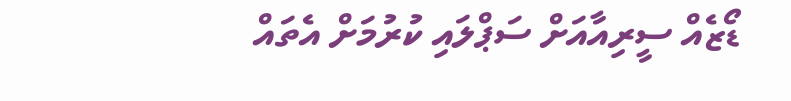ޑޯޒެއް ސީރިއާއަށް ސަޕްލައި ކުރުމަށް އެތައް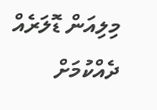މިލިއަން ޑޮލަރެއް ދެއްކުމަށް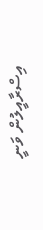އިސްރާއީލުން ވަނީ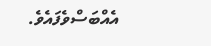އެއްބަސްވެފައެވެ.